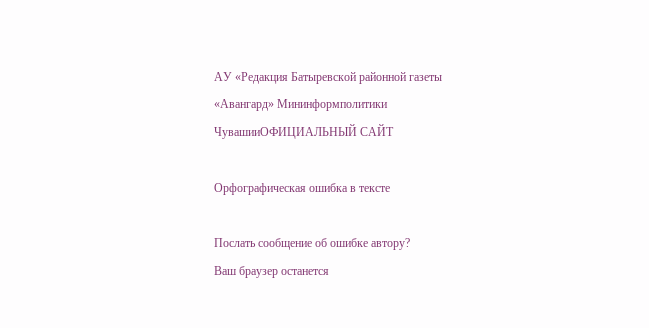АУ «Редакция Батыревской районной газеты «Авангард» Мининформполитики ЧувашииОФИЦИАЛЬНЫЙ САЙТ

Орфографическая ошибка в тексте

Послать сообщение об ошибке автору?
Ваш браузер останется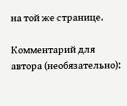на той же странице.

Комментарий для автора (необязательно):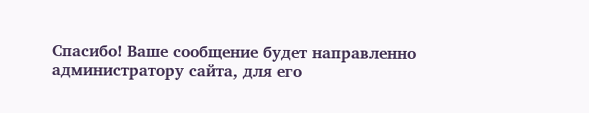Спасибо! Ваше сообщение будет направленно администратору сайта, для его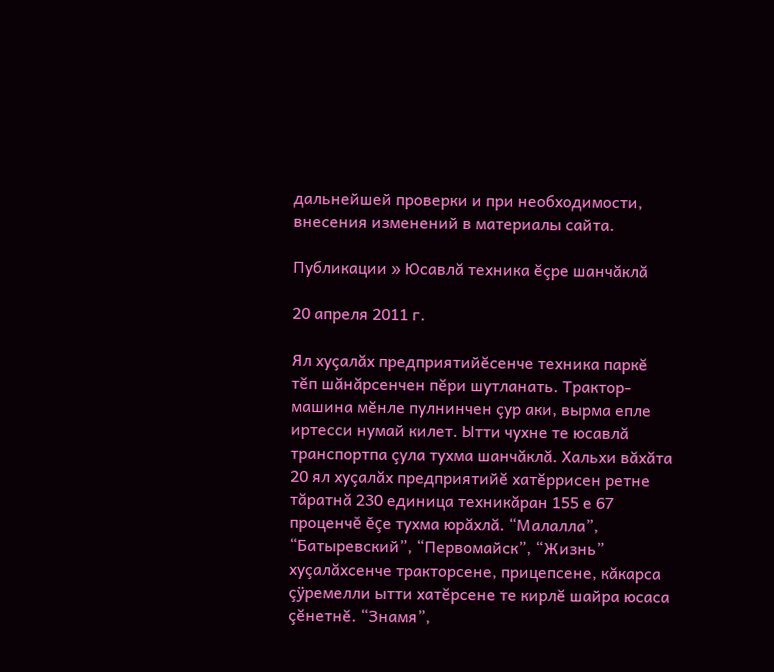дальнейшей проверки и при необходимости, внесения изменений в материалы сайта.

Публикации » Юсавлă техника ĕçре шанчăклă

20 апреля 2011 г.

Ял хуçалăх предприятийĕсенче техника паркĕ тĕп шăнăрсенчен пĕри шутланать. Трактор-машина мĕнле пулнинчен çур аки, вырма епле иртесси нумай килет. Ытти чухне те юсавлă транспортпа çула тухма шанчăклă. Хальхи вăхăта 20 ял хуçалăх предприятийĕ хатĕррисен ретне тăратнă 230 единица техникăран 155 е 67 проценчĕ ĕçе тухма юрăхлă. “Малалла”, “Батыревский”, “Первомайск”, “Жизнь” хуçалăхсенче тракторсене, прицепсене, кăкарса çÿремелли ытти хатĕрсене те кирлĕ шайра юсаса çĕнетнĕ. “Знамя”,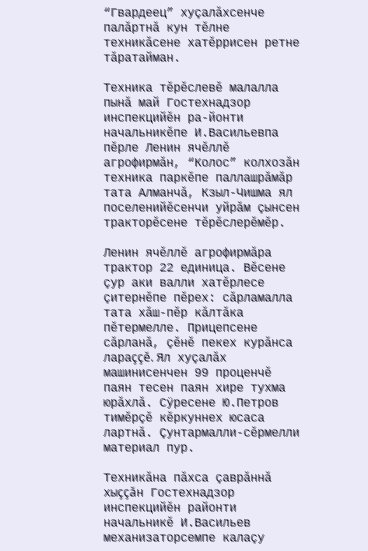“Гвардеец” хуçалăхсенче палăртнă кун тĕлне техникăсене хатĕррисен ретне тăратайман.

Техника тĕрĕслевĕ малалла пынă май Гостехнадзор инспекцийĕн ра-йонти начальникĕпе И.Васильевпа пĕрле Ленин ячĕллĕ агрофирмăн, “Колос” колхозăн техника паркĕпе паллашрăмăр тата Алманчă, Кзыл-Чишма ял поселенийĕсенчи уйрăм çынсен тракторĕсене тĕрĕслерĕмĕр.

Ленин ячĕллĕ агрофирмăра трактор 22 единица. Вĕсене çур аки валли хатĕрлесе çитернĕпе пĕрех: сăрламалла тата хăш-пĕр кăлтăка пĕтермелле. Прицепсене сăрланă, çĕнĕ пекех курăнса лараççĕ. Ял хуçалăх машинисенчен 99 проценчĕ паян тесен паян хире тухма юрăхлă. Сÿресене Ю.Петров тимĕрçĕ кĕркуннех юсаса лартнă. Çунтармалли-сĕрмелли материал пур.

Техникăна пăхса çаврăннă хыççăн Гостехнадзор инспекцийĕн районти начальникĕ И.Васильев механизаторсемпе калаçу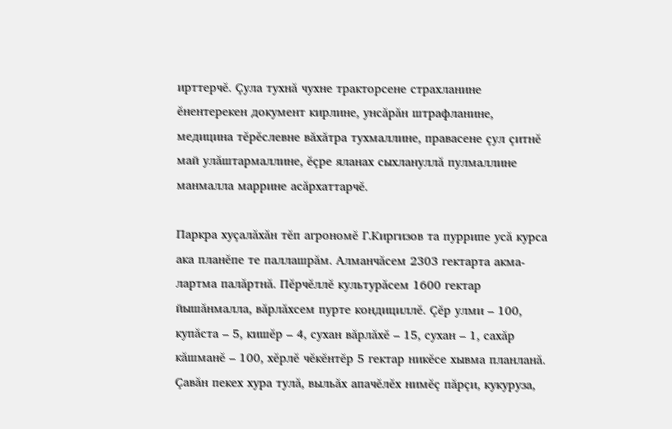ирттерчĕ. Çула тухнă чухне тракторсене страхланине ĕнентерекен документ кирлине, унсăрăн штрафланине, медицина тĕрĕслевне вăхăтра тухмаллине, правасене çул çитнĕ май улăштармаллине, ĕçре яланах сыхлануллă пулмаллине манмалла маррине асăрхаттарчĕ.

Паркра хуçалăхăн тĕп агрономĕ Г.Киргизов та пуррипе усă курса ака планĕпе те паллашрăм. Алманчăсем 2303 гектарта акма-лартма палăртнă. Пĕрчĕллĕ культурăсем 1600 гектар йышăнмалла, вăрлăхсем пурте кондициллĕ. Çĕр улми – 100, купăста – 5, кишĕр – 4, сухан вăрлăхĕ – 15, сухан – 1, сахăр кăшманĕ – 100, хĕрлĕ чĕкĕнтĕр 5 гектар никĕсе хывма планланă. Çавăн пекех хура тулă, выльăх апачĕлĕх нимĕç пăрçи, кукуруза,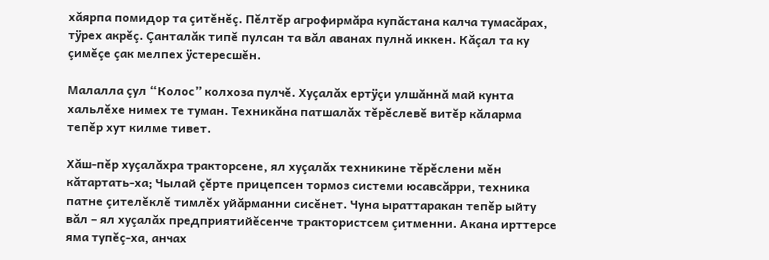хăярпа помидор та çитĕнĕç. Пĕлтĕр агрофирмăра купăстана калча тумасăрах, тÿрех акрĕç. Çанталăк типĕ пулсан та вăл аванах пулнă иккен. Кăçал та ку çимĕçе çак мелпех ÿстересшĕн.

Малалла çул “Колос” колхоза пулчĕ. Хуçалăх ертÿçи улшăннă май кунта хальлĕхе нимех те туман. Техникăна патшалăх тĕрĕслевĕ витĕр кăларма тепĕр хут килме тивет.

Хăш-пĕр хуçалăхра тракторсене, ял хуçалăх техникине тĕрĕслени мĕн кăтартать-ха; Чылай çĕрте прицепсен тормоз системи юсавсăрри, техника патне çителĕклĕ тимлĕх уйăрманни сисĕнет. Чуна ыраттаракан тепĕр ыйту вăл – ял хуçалăх предприятийĕсенче трактористсем çитменни. Акана ирттерсе яма тупĕç-ха, анчах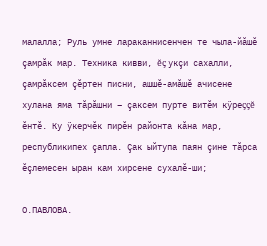малалла; Руль умне лараканнисенчен те чыла-йăшĕ çамрăк мар. Техника кивви, ĕç укçи сахалли, çамрăксем çĕртен писни, ашшĕ-амăшĕ ачисене хулана яма тăрăшни – çаксем пурте витĕм кÿреççĕ ĕнтĕ. Ку ÿкерчĕк пирĕн районта кăна мар, республикипех çапла. Çак ыйтупа паян çине тăрса ĕçлемесен ыран кам хирсене сухалĕ-ши;

О.ПАВЛОВА.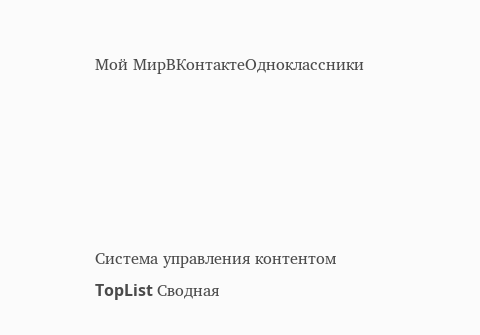Мой МирВКонтактеОдноклассники





Система управления контентом
TopList Сводная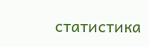статистика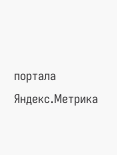портала Яндекс.Метрика